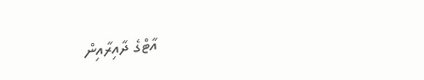އާޓްގެ ދާއިރާއިން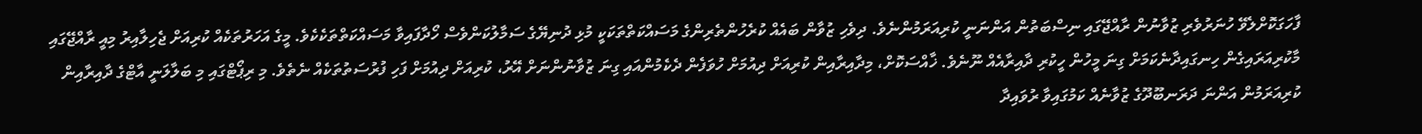ފާހަގަކޮށްލެވޭ ހުނަރުވެރި ޒުވާނުން ރާއްޖޭގައި ނިސްބަތުން އަންނަނީ ކުރިއަރަމުންނެވެ. ދިވެހި ޒުވާން ބައެއް ކުރެހުންތެރިންގެ މަސައްކަތްތަކަކީ މުޅި ދުނިޔޭގެ ސަމާލުކަންވެސް ހޯދާފައިވާ މަސައްކަތްތަކެކެވެ. މީގެ އަހަރުތަކެއް ކުރިއަށް ޖެހިލާއިރު މިއީ ރާއްޖޭގައި މާކުރިއަރައިގެން ހިނގައިދާނެކަމަށް ގިނަ މީހުން ހީކުރި ދާއިރާއެއް ނޫނެވެ. ޚާއްސަކޮށް، މިދާއިރާއިން ކުރިއަށް ދިއުމަށް ހުވަފެން ދެކެމުންއައި ގިނަ ޒުވާނުންނަށް އޭރު، ކުރިއަށް ދިއުމަށް ފަހި ފުރުސަތުތަކެއް ނެތެވެ. މި ރިޕޯޓްގައި މި ބަލާލަނީ އާޓްގެ ދާއިރާއިން ކުރިއަރަމުން އަންނަ ދަރަނބޫދޫގެ ޒުވާނެއް ކަމުގައިވާ ރުވައިދާ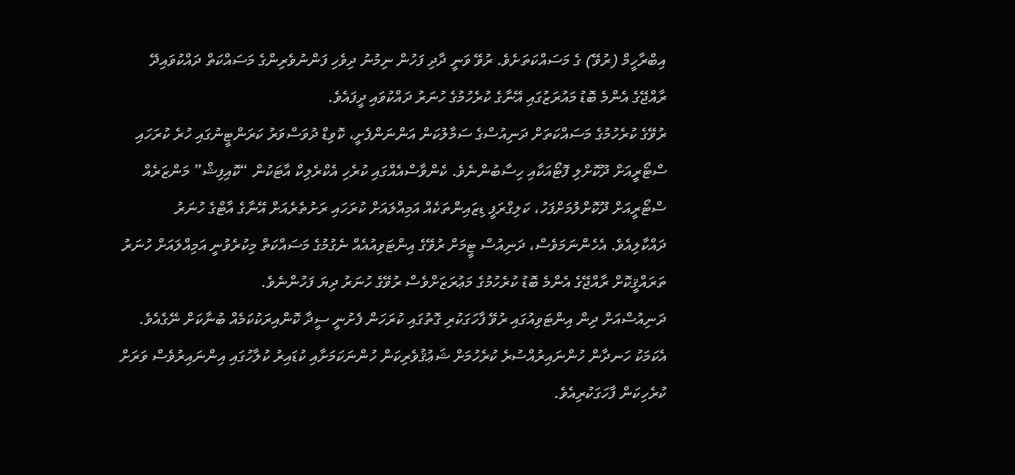އިބްރާހީމް (ރުވޭ) ގެ މަސައްކަތަށެވެ. ރުވޭ ވަނީ ދާދި ފަހުން ނިމުނު ދިވެހި ފަންނުވެރިންގެ މަސައްކަތް ދައްކުވައިދޭ ރާއްޖޭގެ އެންމެ ބޮޑު މައުރަޒުގައި އޭނާގެ ކުރެހުމުގެ ހުނަރު ދައްކުވައި ދީފައެވެ.
ރުވޭގެ ކުރެހުމުގެ މަސައްކަތަށް ދަނިއުސްގެ ސަމާލުކަން އަންނަންފެށީ، ކޮވިޑް ދުވަސްވަރު ކަރަންޓީނުގައި ހުރެ ކުރަހައި ސްޓޯރީއަށް ދޫކޮށްލި ފޮޓޯއަކާއި ހިސާބުންނެވެ. ކެންވާސްއެއްގައި ކުރެހި އެކްރެލިކް އާޓަކުން “ކޮއިފިޝް” މަންޒަރެއް ސްޓޯރީއަށް ދޫކޮށްލުމަށްފަހު، ކަލިގްރަފީ ޑިޒައިންތަކެއް އަމިއްލައަށް ކުރަހައި ރަށުތެރެއަށް އޭނާގެ އާޓްގެ ހުނަރު ދައްކާލިއެވެ. އެހެންނަމަވެސް، ދަނިއުސް ޓީމަށް ރުވޭގެ އިންޓަވިއުއެއް ނެގުމުގެ މަސައްކަތް މިކުރެވުނީ އަމިއްލައަށް ހުނަރު ތަރައްޤީކޮށް ރާއްޖޭގެ އެންމެ ބޮޑު ކުރެހުމުގެ މަޢުރަޒަށްވެސް ރުވޭގެ ހުނަރު ދިޔަ ފަހުންނެވެ.
ދަނިއުސްއަށް ދިން އިންޓަވިއުގައި ރުވޭ ފާހަގަކުރި ގޮތުގައި ކުރަހަން ފެށުނީ ސީދާ ކޮންއިރަކުކަމެއް ބުނާކަށް ނޭގެއެވެ. އެކަމަކު ހަނދާން ހުންނައިރުއްސުރެ ކުރެހުމަށް ޝަޢުޤުވެރިކަން ހުންނަކަމަށާއި ކުޑައިރު ކުލާހުގައި އިންނައިރުވެސް ވަރަށް ކުރެހިކަން ފާހަގަކުރިއެވެ.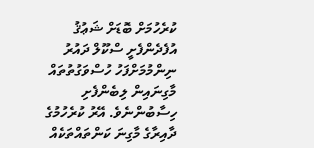ކުރެހުމަށް ބޮޑަށް ޝަޢުޤު އުފެދެންފެށީ ސްކޫލް ދައުރު ނިންމުމަށްފަހު ހުސްވަގުތުތައް މާގިނައިން ލިބެންފެށި ހިސާބުންނެވެ. އޭރު ކުރެހުމުގެ ދާއިރާގެ މާގިނަ ކަންތައްތަކެއް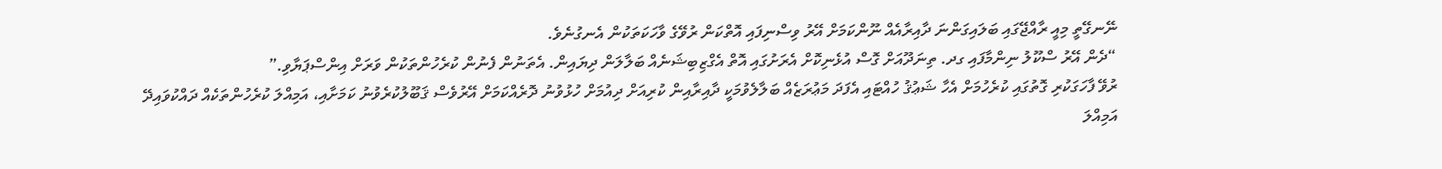ނޭނގޭތީ މިއީ ރާއްޖޭގައި ބަލައިގަންނަ ދާއިރާއެއް ނޫންކަމަށް އޭރު ވިސްނިފައި އޮތްކަން ރުވޭގެ ވާހަކަތަކުން އެނގުނެވެ.
“ދެން އޭރު ސްކޫލު ނިންމާފައި ގދ. ތިނަދޫއަށް ގޮސް އުޅެނިކޮށް އެރަށުގައި އޮތް އެގްޒިބިޝަނެއް ބަލާލަން ދިޔައިން. އެތަނުން ފެނުން ކުރެހުންތަކުން ވަރަށް އިންސްޕަޔާވި.”
ރުވޭ ފާހަގަކުރި ގޮތުގައި ކުރެހުމަށް އެހާ ޝަޢުޤު ހުއްޓައި އެފަދަ މަޢުރަޒެއް ބަލާލެވުމަކީ ދާއިރާއިން ކުރިއަށް ދިއުމަށް ހުޅުވުނު ދޮރެއްކަމަށް އޭރުވެސް ޤަބޫލުކުރެވުނު ކަމަށާއި، އަމިއްލަ ކުރެހުންތަކެއް ދައްކުވައިދޭ އަމިއްލަ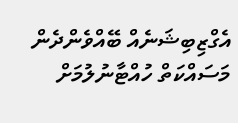އެގްޒިބިޝަނެއް ބޭއްވެންދެން މަސައްކަތް ހުއްޓާނުލުމަށް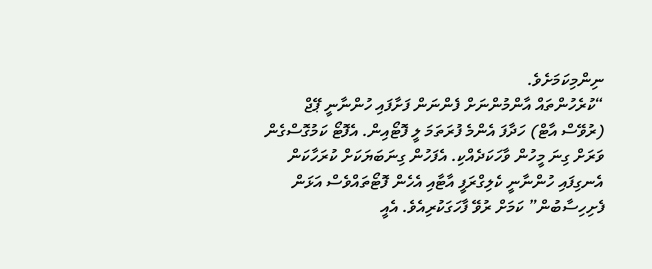ނިންމިކަމަށެވެ.
“ކުރެހުންތައް އާންމުންނަށް ފެންނަން ފަށާފައި ހުންނާނީ ޕޭޖް (ރުވޭސް އާޓް) ހަދާފަ އެންމެ ފުރަތަމަ ލީ ފޮޓޯއިން. އެފޮޓޯ ކަމުގޮސްގެން ވަރަށް ގިނަ މީހުން ވާހަކަދެއްކި. އެފަހުން ގިނަބަޔަކަށް ކުރަހާކަން އެނގިފައި ހުންނާނީ ކެލިގްރަފީ އާޓާއި އެހެން ފޮޓޯތައްވެސް އަޅަން ފެށިހިސާބުން” ކަމަށް ރުވޭ ފާހަގަކުރިއެވެ. އެއީ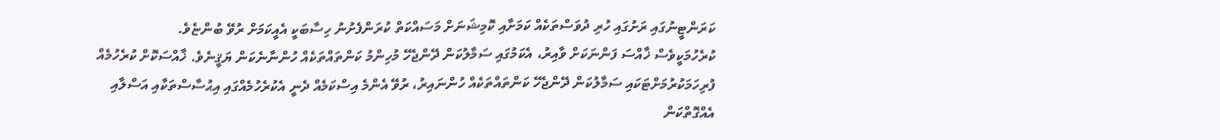ކަރަންޓީނުގައި ރަށުގައި ހުރި ދުވަސްތަކެއް ކަމަށާއި ކޮމިޝަނަށް މަސައްކަތް ކުރަންފެށުނު ހިސާބަކީ އެއީކަމަށް ރުވޭ ބުންޏެވެ.
ކުރެހުމަކީވެސް ޚާއްސަ ފަންނަކަށް ވާއިރު، އެކަމުގައި ސަމާލުކަން ދޭންޖެހޭ މުހިންމު ކަންތައްތަކެއް ހުންނާނެކަން ޔަޤީނެވެ. ޚާއްސަކޮށް ކުރެހުމެއް ފުރިހަމަކުރުމަށްޓަކައި ސަމާލުކަން ދޭންޖެހޭ ކަންތައްތަކެއް ހުންނައިރު، ރުވޭ އެންމެ އިސްކަމެއް ދެނީ އެކުރެހުމެއްގައި އިޙުސާސްތަކާއި އަސްލާއި އެއްގޮތްކަން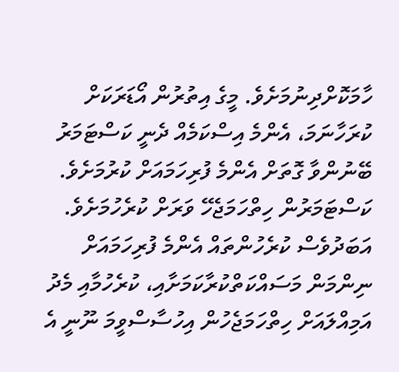ހާމަކޮށްދިނުމަށެވެ. މީގެ އިތުރުން އޯޑަރަކަށް ކުރަހާނަމަ، އެންމެ އިސްކަމެއް ދެނީ ކަސްޓަމަރު ބޭނުންވާ ގޮތަށް އެންމެ ފުރިހަމައަށް ކުރުމަށެވެ. ކަސްޓަމަރުން ހިތްހަމަޖެހޭ ވަރަށް ކުރެހުމަށެވެ. އަބަދުވެސް ކުރެހުންތައް އެންމެ ފުރިހަމައަށް ނިންމަން މަސައްކަތްކުރާކަމަށާއި، ކުރެހުމާއި މެދު އަމިއްލައަށް ހިތްހަމަޖެހުން އިހުސާސްވީމަ ނޫނީ އެ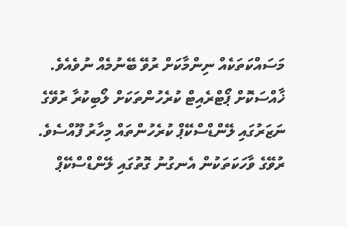މަސައްކަތަކެއް ނިންމާކަށް ރުވޭ ބޭނުމެއް ނުވެއެވެ.
ޚާއްސަކޮށް ޕޯޓްރެއިޓް ކުރެހުންތަކަށް ލޯބިކުރާ ރުވޭގެ ނަޒަރުގައި ލޭންޑްސްކޭޕް ކުރެހުންތައް މިހާރު ފޫއްސެވެ. ރުވޭގެ ވާހަކަތަކުން އެނގުނު ގޮތުގައި ލޭންޑްސްކޭޕް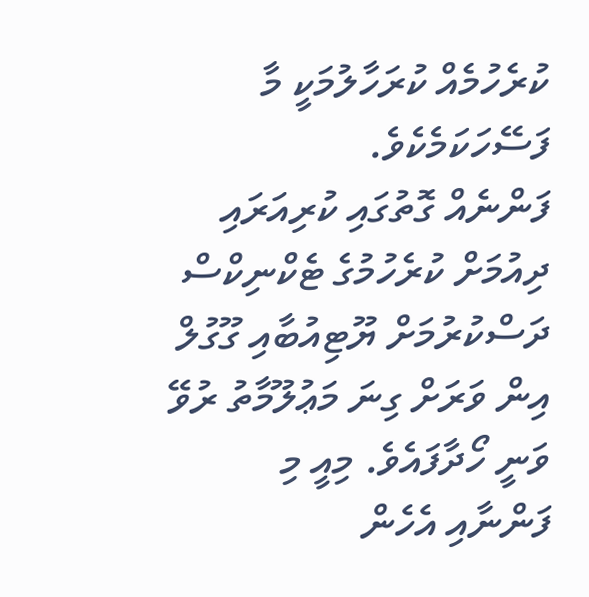ކުރެހުމެއް ކުރަހާލުމަކީ މާ ފަސޭހަކަމެކެވެ.
ފަންނެއް ގޮތުގައި ކުރިއަރައި ދިއުމަށް ކުރެހުމުގެ ޓެކްނިކްސް ދަސްކުރުމަށް ޔޫޓިއުބާއި ގޫގުލް އިން ވަރަށް ގިނަ މަޢުލޫމާތު ރުވޭ ވަނީ ހޯދާފައެވެ. މިއީ މި ފަންނާއި އެހެން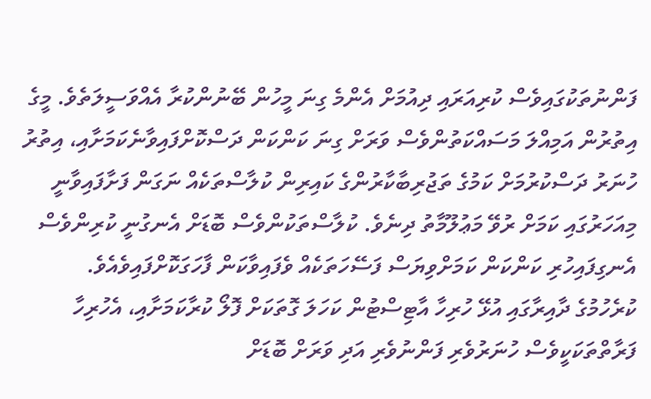ފަންނުތަކުގައިވެސް ކުރިއަރައި ދިއުމަށް އެންމެ ގިނަ މީހުން ބޭނުންކުރާ އެއްވަސީލަތެވެ. މީގެ އިތުރުން އަމިއްލަ މަސައްކަތުންވެސް ވަރަށް ގިނަ ކަންކަން ދަސްކޮށްފައިވާނެކަމަށާއި، އިތުރު ހުނަރު ދަސްކުރުމަށް ކަމުގެ ތަޖުރިބާކާރުންގެ ކައިރިން ކުލާސްތަކެއް ނަގަން ފަށާފައިވާނީ މިއަހަރުގައި ކަމަށް ރުވޭ މަޢުލޫމާތު ދިނެވެ. ކުލާސްތަކުންވެސް ބޮޑަށް އެނގުނީ ކުރިންވެސް އެނގިފައިހުރި ކަންކަން ކަމަށްވިޔަސް ފަސޭހަތަކެއް ވެފައިވާކަން ފާހަގަކޮށްފައިވެއެވެ.
ކުރެހުމުގެ ދާއިރާގައި އުޅޭ ހުރިހާ އާޓިސްޓުން ކަހަލަ ގޮތަކަށް ފޮލޯ ކުރާކަމަށާއި، އެހުރިހާ ފަރާތްތަކަކީވެސް ހުނަރުވެރި ފަންނުވެރި އަދި ވަރަށް ބޮޑަށް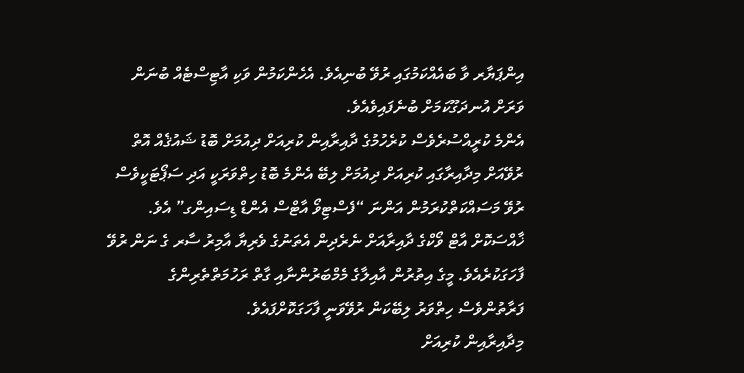އިންޕަޔާރ ވާ ބައެއްކަމުގައި ރުވޭ ބުނިއެވެ. އެހެންކަމުން ވަކި އާޓިސްޓެއް ބުނަން ވަރަށް އުނދަގޫކަމަށް ބުނެފައިވެއެވެ.
އެންމެ ކުރީއްސުރެވެސް ކުރެހުމުގެ ދާއިރާއިން ކުރިއަށް ދިއުމަށް ބޮޑު ޝައުޤެއް އޮތް ރުވޭއަށް މިދާއިރާގައި ކުރިއަށް ދިއުމަށް ލިބޭ އެންމެ ބޮޑު ހިތްވަރަކީ އަދި ސަޕޯޓަކީވެސް ރުވޭ މަސައްކަތްކުރަމުން އަންނަ “ފެސްޓިވޯ އާޓްސް އެންޑް ޑިސައިންގ” އެވެ. ޚާއްސަކޮށް އާޓް ވޯކްގެ ދާއިރާއަށް ނެރެދިން އެތަނުގެ ވެރިޔާ އާމިރު ސާރ ގެ ނަން ރުވޭ ފާހަގަކުރެއެވެ. މީގެ އިތުރުން އާއިލާގެ މެމްބަރުންނާއި ގާތް ރަހުމަތްތެރިންގެ ފަރާތުންވެސް ހިތްވަރު ލިބޭކަން ރުވޭވަނީ ފާހަގަކޮށްފައެވެ.
މިދާއިރާއިން ކުރިއަށް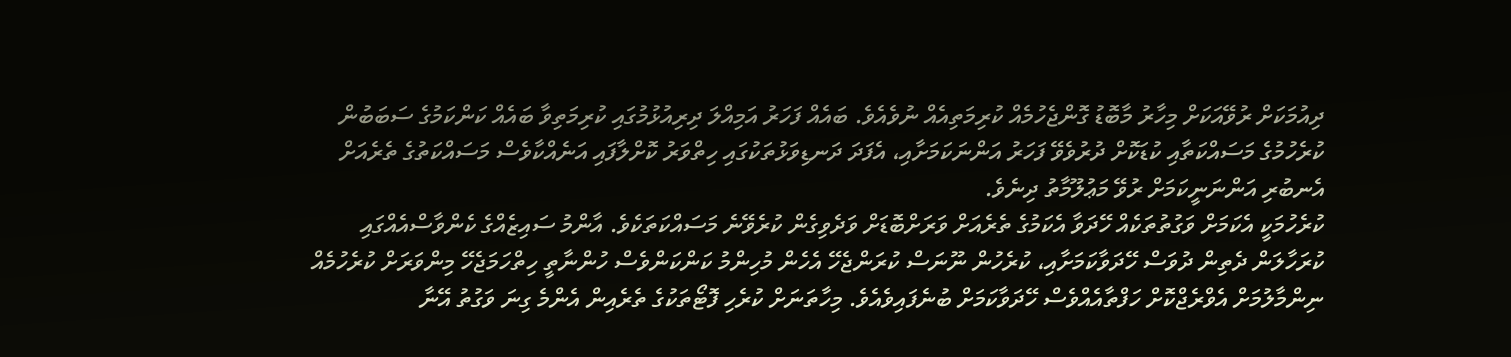ދިއުމަކަށް ރުވޭއަކަށް މިހާރު މާބޮޑު ގޮންޖެހުމެއް ކުރިމަތިއެއް ނުވެއެވެ. ބައެއް ފަހަރު އަމިއްލަ ދިރިއުޅުމުގައި ކުރިމަތިވާ ބައެއް ކަންކަމުގެ ސަބަބުން ކުރެހުމުގެ މަސައްކަތާއި ކުޑަކޮށް ދުރުވެވޭ ފަހަރު އަންނަކަމަށާއި، އެފަދަ ދަނޑިވަޅުތަކުގައި ހިތްވަރު ކޮށްލާފައި އަނެއްކާވެސް މަސައްކަތުގެ ތެރެއަށް އެނބުރި އަންނަނީކަމަށް ރުވޭ މަޢުލޫމާތު ދިނެވެ.
ކުރެހުމަކީ އެކަމަށް ވަގުތުތަކެއް ހޭދަވާ އެކަމުގެ ތެރެއަށް ވަރަށްބޮޑަށް ވަދެވިގެން ކުރެވޭނެ މަސައްކަތަކެވެ. އާންމު ސައިޒެއްގެ ކެންވާސްއެއްގައި ކުރަހާލަން ދެތިން ދުވަސް ހޭދަވާކަމަށާއި، ކުރެހުން ނޫނަސް ކުރަންޖެހޭ އެހެން މުހިންމު ކަންކަންވެސް ހުންނާތީ ހިތްހަމަޖެހޭ މިންވަރަށް ކުރެހުމެއް ނިންމާލުމަށް އެވްރެޖްކޮށް ހަފްތާއެއްވެސް ހޭދަވާކަމަށް ބުނެފައިވެއެވެ. މިހާތަނަށް ކުރެހި ފޮޓޯތަކުގެ ތެރެއިން އެންމެ ގިނަ ވަގުތު އޭނާ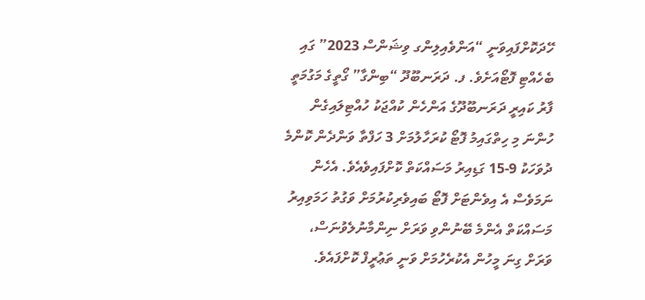ހޭދަކޮށްފައިވަނީ “އަންވެއިލިންގ ވިޝަންސް 2023” ގައި ބެހެއްޓި ފޮޓޯއަށެވެ. ފ. ދަރަނބޫދޫ “ބިންގާ” ގޯތީގެ މަގުމަތީ ފާރު ކައިރީ ދަރަނބޫދޫގެ އަންހެން ކުއްޖަކު ހުއްޓިލައިގެން ހުންނަ މި ހިތްގައިމު ފޮޓޯ ކުރަހާލުމަށް 3 ހަފްތާ ވަންދެން ކޮންމެ ދުވަހަކު 9-15 ގަޑިއިރު މަސައްކަތް ކޮށްފައިވެއެވެ. އެހެން ނަމަވެސް އެ އިވެންޓަށް ފޮޓޯ ބައިވެރިކުރުމަށް ވަގުތު ހަމަވިއިރު މަސައްކަތް އެންމެ ބޭނުންވި ވަރަށް ނިންމާނުލެވުނަސް، ވަރަށް ގިނަ މީހުން އެކުރެހުމަށް ވަނީ ތަޢުރީފް ކޮށްފައެވެ.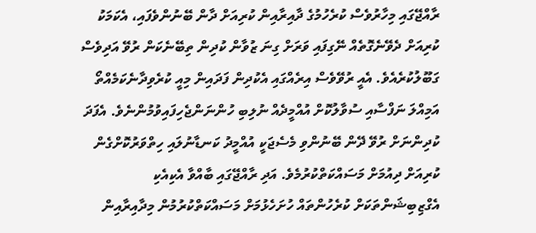ރާއްޖޭގައި މިހާރުވެސް ކުރެހުމުގެ ދާއިރާއިން ކުރިއަށް ދާން ބޭނުންވެފައި، އެކަމަކު ކުރިއަށް ދެވޭނެގޮތެއް ނޭގިފައި ވަރަށް ގިނަ ޒުވާން ކުދިން ތިބޭނެކަން ރުވޭ އަދިވެސް ގަބޫލުކުރެއެވެ. އެއީ ރުވޭވެސް އިރެއްގައި އެކުދިން ފަދައިން މިއީ ކުރެވިދާނެކަމެއްތޯ އަމިއްލަ ނަފްސާއި ސުވާލުކޮށް އުއްމީދެއް ނުލިބި ހުންނަންޖެހިފައިވުމުންނެވެ. އެފަދަ ކުދިންނަށް ރުވޭ ދޭން ބޭނުންވި މެސެޖަކީ އުއްމީދު ކަނޑާނުލައި ހިތްވަރުކޮށްގެން ކުރިއަށް ދިއުމަށް މަސައްކަތްކުރުމެވެ. އަދި ރާއްޖޭގައި ބާއްވާ އެކިއެކި އެގްޒިބިޝަންތަކަށް ކުރެހުންތައް ހުށަހެޅުމަށް މަސައްކަތްކުރުމުން މިދާއިރާއިން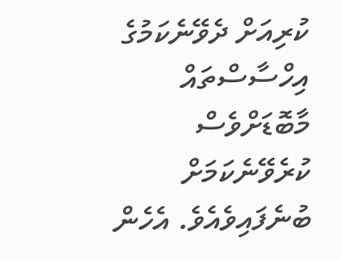ކުރިއަށް ދެވޭނެކަމުގެ އިހްސާސްތައް މާބޮޑަށްވެސް ކުރެވޭނެކަމަށް ބުނެފައިވެއެވެ. އެހެން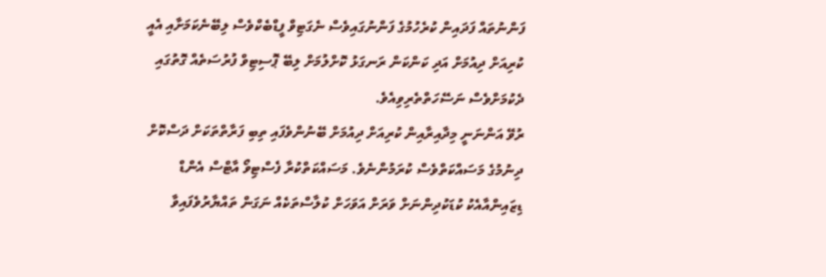ފަންނުތައް ފަދައިން ކުރެހުމުގެ ފަންނުގައިވެސް ނެގަޓިވް ފީޑްބެކްވެސް ލިބޭނެކަމަށާއި އެއީ ކުރިއަށް ދިއުމަށް އަދި ކަންކަން ރަނގަޅު ކޮށްލުމަށް ލިބޭ ޕޮސިޓިވް ފުރުސަތެއް ގޮތުގައި ދެކުމަށްވެސް ނަސޭހަތްތެރިވިއެވެ.
ރުވޭ އަންނަނީ މިދާއިރާއިން ކުރިއަށް ދިއުމަށް ބޭނުންވެފައި ތިބި ފަރާތްތަކަށް ދަސްކޮށް ދިނުމުގެ މަސައްކަތްވެސް ކުރަމުންނެވެ. މަސައްކަތްކުރާ ފެސްޓިވޯ އާޓްސް އެންޑް ޑިޒައިންއާއެކު ކުޑަކުދިންނަށް ވަރަށް އަވަހަށް ކުލާސްތަކެއް ނަގަން ތައްޔާރުވެފައިވާ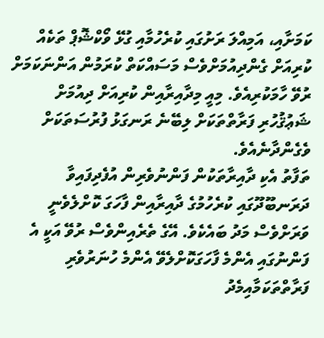ކަމަށާއި، އަމިއްލަ ރަށުގައި ކުރެހުމާއި ގުޅޭ ވޯކްޝޮޕް ތަކެއް ކުރިއަށް ގެންދިއުމަށްވެސް މަސައްކަތް ކުރަމުން އަންނަކަމަށް ރުވޭ ހާމަކުރިއެވެ. މިއީ މިދާއިރާއިން ކުރިއަށް ދިއުމަށް ޝަޢުޤުހުރި ފަރާތްތަކަށް ލިބޭނެ ރަނގަޅު ފުރުސަތަކަށް ވެގެންދާނެއެވެ.
ތަފާތު އެކި ދާއިރާތަކުން ފަންނުވެރިން އުފެދިފައިވާ ދަރަނބޫދޫގައި ކުރެހުމުގެ ދާއިރާއިން ފާހަގަ ކޮށްލެވެނީ ވަރަށްވެސް މަދު ބައެކެވެ. އޭގެ ތެރެއިންވެސް ރުވޭ އަކީ އެ ފަންނުގައި އެންމެ ފާހަގަކޮށްލެވޭ އެންމެ ހުނަރުވެރި ފަރާތްތަކަމާއިމެދު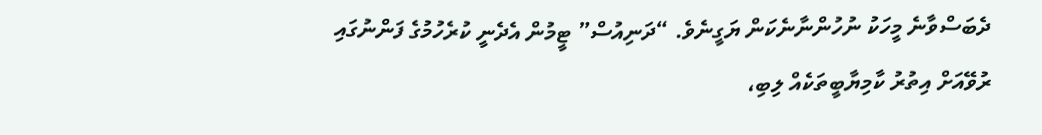ދެބަސްވާނެ މީހަކު ނުހުންނާނެކަން ޔަގީނެވެ. “ދަނިއުސް” ޓީމުން އެދެނީ ކުރެހުމުގެ ފަންނުގައި ރުވޭއަށް އިތުރު ކާމިޔާބީތަކެއް ލިބި،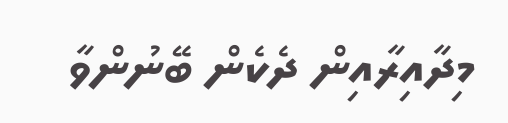މިދާއިރާއިން ދެކެން ބޭނުންވާ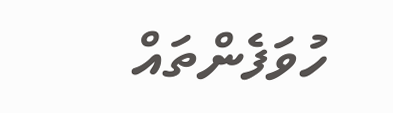ހުވަފެންތައް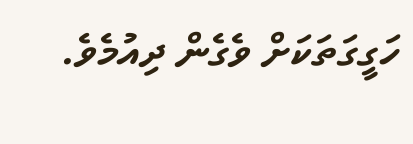ހަގީގަތަކަށް ވެގެން ދިއުމެވެ.